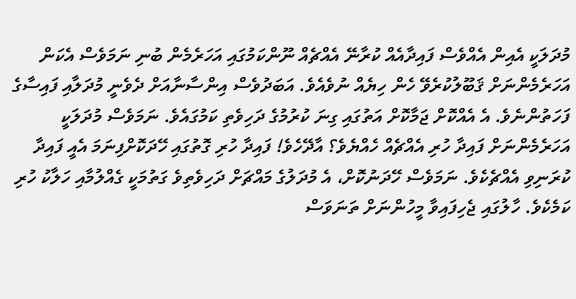މުދަލަކީ އެއިން އެއްވެސް ފައިދާއެއް ކުރާނޭ އެއްޗެއް ނޫންކަމުގައި އަހަރެމެން ބުނި ނަމަވެސް އެކަން އަހަރެމެންނަށް ޤަބޫލުކުރެވޭ ހެން ހިޔެއް ނުވެއެވެ. އަބަދުވެސް އިންސާނާއަށް ދެވެނީ މުދަލާއި ފައިސާގެ ފަހަތުންނެވެ. އެ އެއްކޮށް ޖަމާކޮށް އަތުގައި ގިނަ ކުރުމުގެ ދަހިވެތި ކަމުގައެވެ. ނަމަވެސް މުދަލަކީ އަހަރެމެންނަށް ފައިދާ ހުރި އެއްޗެއް ހެއްޔެވެ؟ އާދޭހެވެ! ފައިދާ ހުރި ގޮތުގައި ހޭދަކޮށްފިނަމަ އެއީ ފައިދާ ކުރަނިވި އެއްޗެކެވެ. ނަމަވެސް ހޭދަނުކޮށް، އެ މުދަލުގެ މައްޗަށް ދަހިވެތިވެ ގަތުމަކީ ގެއްލުމާއި ހަލާކު ހުރި ކަމެކެވެ. ހާލުގައި ޖެހިފައިވާ މީހުންނަށް ތަނަވަސް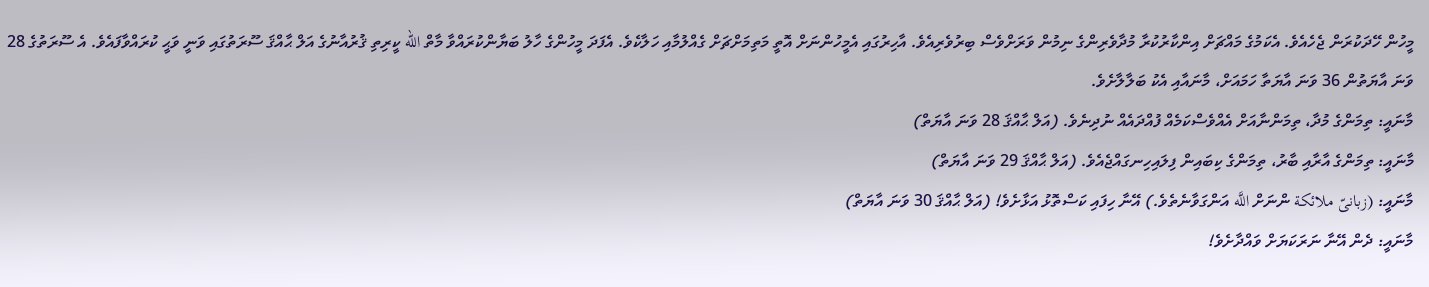މީހުން ހޭދަކުރަން ޖެހެއެވެ. އެކަމުގެ މައްޗަށް އިންކާރުކުރާ މުދާވެރިންގެ ނިމުން ވަރަށްވެސް ބިރުވެރިއެވެ. އާހިރުގައި އެމީހުންނަށް އޮތީ މަތިމަށްޗަށް ގެއްލުމާއި ހަލާކެވެ. އެފަދަ މީހުންގެ ހާލު ބަޔާންކުރައްވާ މާތް الله ކީރިތި ޤުރުއާނުގެ އަލް ޙާއްޤަ ސޫރަތުގައި ވަނީ ވަޙީ ކުރައްވާފައެވެ. އެ ސޫރަތުގެ 28 ވަނަ އާޔަތުން 36 ވަނަ އާޔަތާ ހަމައަށް، މާނައާއި އެކު ބަލާލާށެވެ.
މާނައީ: ތިމަންގެ މުދާ، ތިމަންނާއަށް އެއްވެސްކަމެއް ފުއްދައެއް ނުދިނެވެ. (އަލް ޙާއްޤަ 28 ވަނަ އާޔަތް)
މާނައީ: ތިމަންގެ އާރާއި ބާރު، ތިމަންގެ ކިބައިން ފިލައިހިނގައްޖެއެވެ. (އަލް ޙާއްޤަ 29 ވަނަ އާޔަތް)
މާނައީ: (زبانىّ ملائكة ންނަށް اللَّه އަންގަވާނެތެވެ.) އޭނާ ހިފައި ކަސްތޮޅު އަޅާށެވެ! (އަލް ޙާއްޤަ 30 ވަނަ އާޔަތް)
މާނައީ: ދެން އޭނާ ނަރަކަޔަށް ވައްދާށެވެ!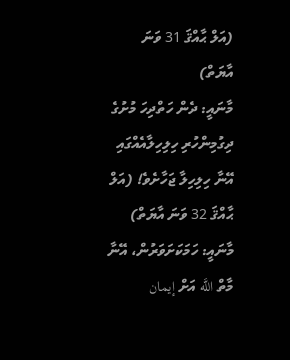(އަލް ޙާއްޤަ 31 ވަނަ އާޔަތް)
މާނައީ: ދެން ހަތްދިހަ މުށުގެ ދިގުމިންހުރި ހިލިހިލާއެއްގައި އޭނާ ހިލިހިލާ ޖަހާށެވެ! (އަލް ޙާއްޤަ 32 ވަނަ އާޔަތް)
މާނައީ: ހަމަކަށަވަރުން، އޭނާ މާތް اللَّه އަށް إيمان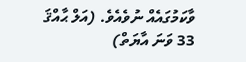ވާކަމުގައެއް ނުވެއެވެ. (އަލް ޙާއްޤަ 33 ވަނަ އާޔަތް)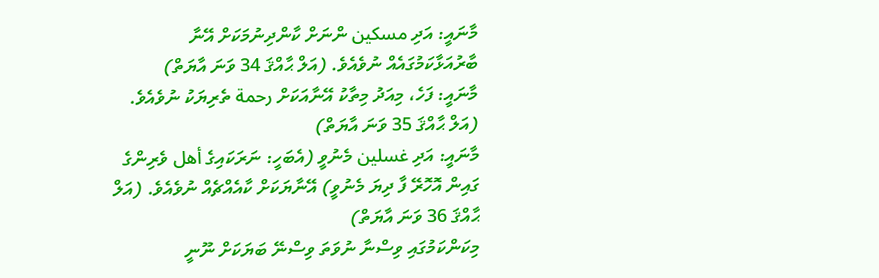މާނައީ: އަދި مسكين ންނަށް ކާންދިނުމަކަށް އޭނާ ބާރުއަޅާކަމުގައެއް ނުވެއެވެ. (އަލް ޙާއްޤަ 34 ވަނަ އާޔަތް)
މާނައީ: ފަހެ، މިއަދު މިތާކު އޭނާއަކަށް رحمة ތެރިޔަކު ނުވެއެވެ. (އަލް ޙާއްޤަ 35 ވަނަ އާޔަތް)
މާނައީ: އަދި غسلين މެނުވީ (އެބަހީ: ނަރަކައިގެ أهل ވެރިންގެ ގައިން އޮހޮރޭ ފާ ދިޔަ މެނުވީ) އޭނާޔަކަށް ކާއެއްޗެއް ނުވެއެވެ. (އަލް ޙާއްޤަ 36 ވަނަ އާޔަތް)
މިކަންކަމުގައި ވިސްނާ ނުވަތަ ވިސްނޭ ބަޔަކަށް ނޫނީ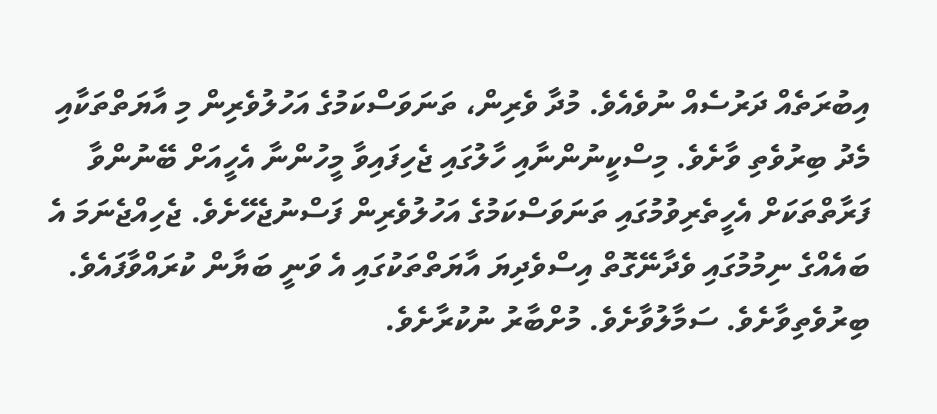އިބުރަތެއް ދަރުސެއް ނުވެއެވެ. މުދާ ވެރިން، ތަނަވަސްކަމުގެ އަހުލުވެރިން މި އާޔަތްތަކާއި މެދު ބިރުވެތި ވާށެވެ. މިސްކީނުންނާއި ހާލުގައި ޖެހިފައިވާ މީހުންނާ އެހީއަށް ބޭނުންވާ ފަރާތްތަކަށް އެހީތެރިވުމުގައި ތަނަވަސްކަމުގެ އަހުލުވެރިން ފަސްނުޖެހޭށެވެ. ޖެހިއްޖެނަމަ އެ ބައެއްގެ ނިމުމުގައި ވެދާނޭގޮތް އިސްވެދިޔަ އާޔަތްތަކުގައި އެ ވަނީ ބަޔާން ކުރައްވާފައެވެ. ބިރުވެތިވާށެވެ. ސަމާލުވާށެވެ. މުށްބާރު ނުކުރާށެވެ.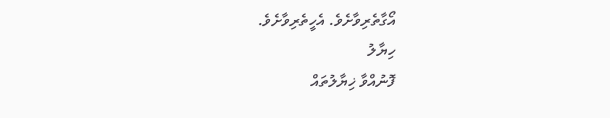އޯގާތެރިވާށެވެ. އެހީތެރިވާށެވެ.
ހިޔާލު
ފޮނުއްވާ ޚިޔާލުތައް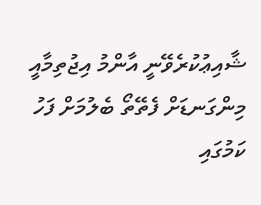ޝާއިޢުކުރެވޭނީ އާންމު އިޖުތިމާއީ މިންގަނޑަށް ފެތޭތޯ ބެލުމަށް ފަހު ކަމުގައި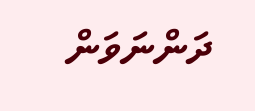ދަންނަވަން